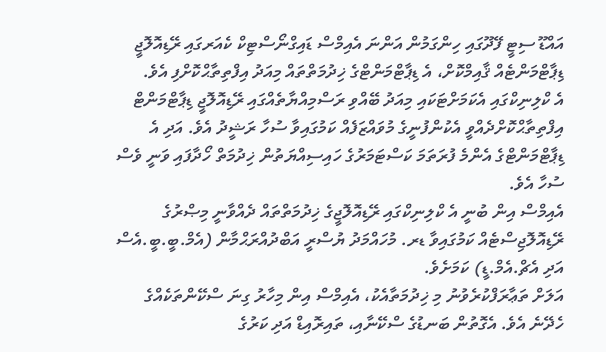އައްޑޫ ސިޓީ ފޭދޫގައި ހިންގަމުން އަންނަ އެއިމްސް ޑައިގްނޯސްޓިކް ކެއަރގައި ރޭޑިއޮލޮޖީ ޑިޕާޓްމަންޓެއް ޤާއިމްކޮށް، އެ ޑިޕާޓްމަންޓްގެ ޚިދުމަތްތައް މިއަދު އިފްތިތާޙްކޮށްފި އެވެ.
އެ ކްލިނިކްގައި އެކަމަށްޓަކައި މިއަދު ބޭއްވި ރަސްމިއްޔާތެއްގައި ރޭޑިއޮލޮޖީ ޑިޕާޓްމަންޓް އިފްތިތާޙްކޮށްދެއްވީ އެކުންފުނީގެ މުވައްޒަފެއް ކަމުގައިވާ ސުހާ ރަޝީދު އެވެ. އަދި އެ ޑިޕާޓްމަންޓްގެ އެންމެ ފުރަތަމަ ކަސްޓަމަރުގެ ހައިސިއްޔަތުން ޚިދުމަތް ހޯދާފައި ވަނީ ވެސް ސުހާ އެވެ.
އެއިމްސް އިން ބުނީ އެ ކްލިނިކްގައި ރޭޑިއޮލޮޖީގެ ޚިދުމަތްތައް ދެއްވާނީ މިޞްރުގެ ރޭޑިއޮލޮޖިސްޓެއް ކަމުގައިވާ ޑރ. މުހައްމަދު ޔުސްރީ އަބްދުއްރަޙްމާން (އެމް.ބީ.ބީ.އެސް އަދި އެޗް.އެމް.ޑީ) ކަމަށެވެ.
އަލަށް ތަޢާރަފްކުރެވުނު މި ޚިދުމަތާއެކު، އެއިމްސް އިން މިހާރު ގިނަ ސްކޭންތަކެއްގެ ހެދޭނެ އެވެ. އެގޮތުން ބަނޑުގެ ސްކޭނާއި، ތައިރޮއިޑް އަދި ކަރުގެ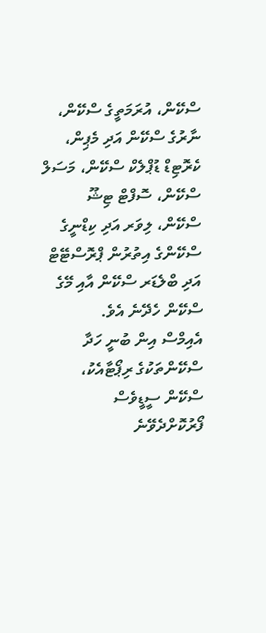ސްކޭން، އުރަމަތީގެ ސްކޭން، ނާރުގެ ސްކޭން އަދި މެޕިން، ކެރޮޓިޑް ޑުޕްލެކް ސްކޭން، މަސަލް ސްކޭން، ސޮފްޓް ޓިޝޫ ސްކޭން، ލިވަރ އަދި ކިޑްނީގެ ސްކޭންގެ އިތުރުން ޕްރޮސްޓޭޓް އަދި ބްލެޑަރ ސްކޭން އާއި މޭގެ ސްކޭން ހެދޭނެ އެވެ.
އެއިމްސް އިން ބުނީ ހަދާ ސްކޭންތަކުގެ ރިޕޯޓާއެކު، ސްކޭން ސީޑީވެސް ފޯރުކޮށްދެވޭނެ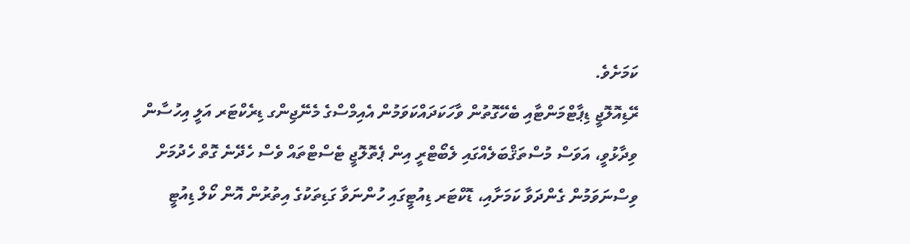ކަމަށެވެ.
ރޭޑިއޮލޮޖީ ޑިޕާޓްމަންޓާއި ބެހޭގޮތުން ވާހަކަދައްކަވަމުން އެއިމްސްގެ މެނޭޖިންގ ޑިރެކްޓަރ އަލީ އިހުސާން ވިދާޅުވީ، އަވަސް މުސްތަޤްބަލެއްގައި ލެބޯޓްރީ އިން ޕެތޮލޮޖީ ޓެސްޓްތައް ވެސް ހެދޭނެ ގޮތް ހެދުމަށް ވިސްނަވަމުން ގެންދަވާ ކަމަށާއި، ޑޮކްޓަރ ޑިއުޓީގައި ހުންނަވާ ގަޑިތަކުގެ އިތުރުން އޮން ކޯލް ޑިއުޓީ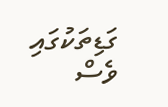ގަޑިތަކުގައި ވެސް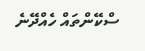ސްކޭންތައް ހެއްދޭނެ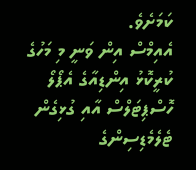ކަމަށެވެ.
އެއިމްސް އިން ވަނީ މި މަހުގެ ކުރީކޮޅު އިންޑިއާގެ އެޕޯލޯ ހޮސްޕިޓަލްސް އާއި ގުޅިގެން ޓެލެމެޑިސިންގެ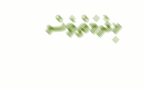ޚިދުމަތްވެސް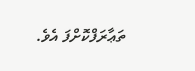ތަޢާރަފްކޮށްފަ އެވެ.